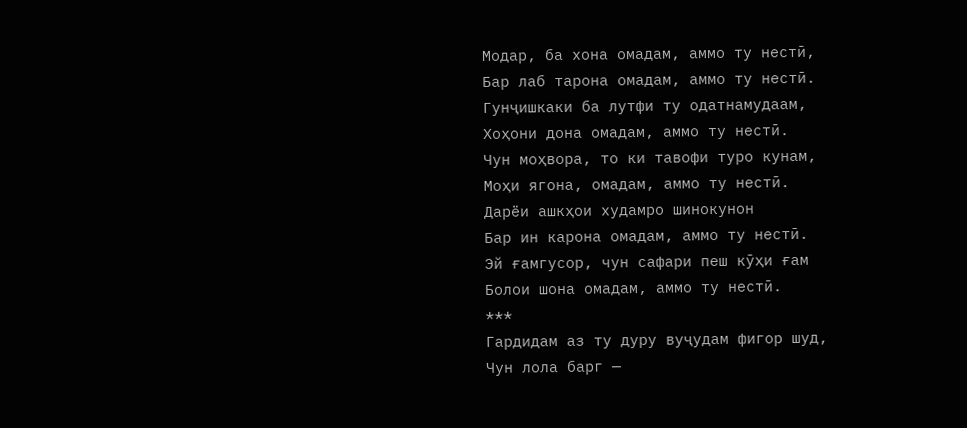Модар, ба хона омадам, аммо ту нестӣ,
Бар лаб тарона омадам, аммо ту нестӣ.
Гунҷишкаки ба лутфи ту одатнамудаам,
Хоҳони дона омадам, аммо ту нестӣ.
Чун моҳвора, то ки тавофи туро кунам,
Моҳи ягона, омадам, аммо ту нестӣ.
Дарёи ашкҳои худамро шинокунон
Бар ин карона омадам, аммо ту нестӣ.
Эй ғамгусор, чун сафари пеш кӯҳи ғам
Болои шона омадам, аммо ту нестӣ.
***
Гардидам аз ту дуру вуҷудам фигор шуд,
Чун лола барг —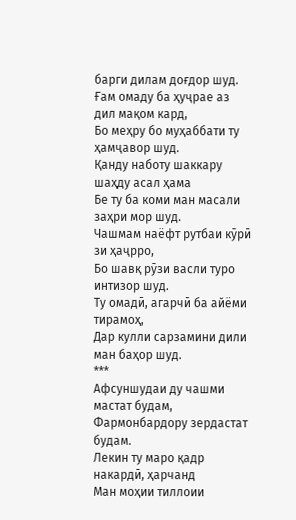барги дилам доғдор шуд.
Ғам омаду ба ҳуҷрае аз дил мақом кард,
Бо меҳру бо муҳаббати ту ҳамҷавор шуд.
Қанду наботу шаккару шаҳду асал ҳама
Бе ту ба коми ман масали заҳри мор шуд.
Чашмам наёфт рутбаи кӯрӣ зи ҳаҷрро,
Бо шавқ рӯзи васли туро интизор шуд.
Ту омадӣ, агарчӣ ба айёми тирамоҳ,
Дар кулли сарзамини дили ман баҳор шуд.
***
Афсуншудаи ду чашми мастат будам,
Фармонбардору зердастат будам.
Лекин ту маро қадр накардӣ, ҳарчанд
Ман моҳии тиллоии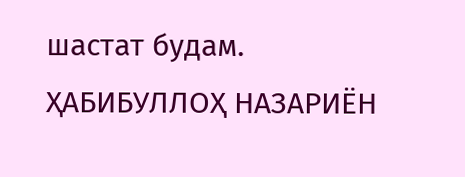шастат будам.
ҲАБИБУЛЛОҲ НАЗАРИЁН